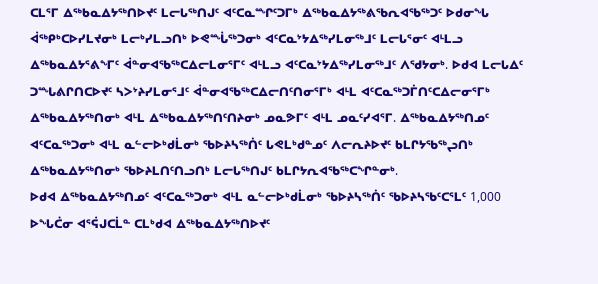ᑕᒪᕐᒥ ᐃᖅᑲᓇᐃᔭᖅᑎᐅᔪᑦ ᒪᓕᒐᖅᑎᒍᑦ ᐊᑦᑕᓇᙱᑦᑐᒥᒃ ᐃᖅᑲᓇᐃᔭᖅᕕᖃᕆᐊᖃᖅᑐᑦ ᐅᑯᓂᖓ ᐋᖅᑭᒃᑕᐅᓯᒪᔪᓂᒃ ᒪᓕᒃᓯᒪᓗᑎᒃ ᐅᕙᙶᖅᑐᓂᒃ ᐊᑦᑕᓇᔾᔭᐃᖅᓯᒪᓂᖅᒧᑦ ᒪᓕᒐᕐᓂᑦ ᐊᒻᒪᓗ ᐃᖅᑲᓇᐃᔭᕐᕕᖕᒥᑦ ᐋᓐᓂᐊᖃᖅᑕᐃᓕᒪᓂᕐᒥᑦ ᐊᒻᒪᓗ ᐊᑦᑕᓇᔾᔭᐃᖅᓯᒪᓂᖅᒧᑦ ᐱᖁᔭᓂᒃ. ᐅᑯᐊ ᒪᓕᒐᐃᑦ ᑐᙵᕕᒋᑎᑕᐅᔪᑦ ᓴᐳᔾᔨᓯᒪᓂᕐᒧᑦ ᐋᓐᓂᐊᖃᖅᑕᐃᓕᑎᑦᑎᓂᕐᒥᒃ ᐊᒻᒪ ᐊᑦᑕᓇᖅᑐᒦᑎᑦᑕᐃᓕᓂᕐᒥᒃ ᐃᖅᑲᓇᐃᔭᖅᑎᓂᒃ ᐊᒻᒪ ᐃᖅᑲᓇᐃᔭᖅᑎᑦᑎᔨᓂᒃ ᓄᓇᕗᒥᑦ ᐊᒻᒪ ᓄᓇᑦᓯᐊᕐᒥ. ᐃᖅᑲᓇᐃᔭᖅᑎᓄᑦ ᐊᑦᑕᓇᖅᑐᓂᒃ ᐊᒻᒪ ᓇᓪᓕᐅᒃᑯᒫᓂᒃ ᖃᐅᔨᓴᖅᑏᑦ ᒐᕙᒪᒃᑯᓐᓄᑦ ᐱᓕᕆᔨᐅᔪᑦ ᑲᒪᒋᔭᖃᖅᖢᑎᒃ ᐃᖅᑲᓇᐃᔭᖅᑎᓂᒃ ᖃᐅᔨᒪᑎᑦᑎᓗᑎᒃ ᒪᓕᒐᖅᑎᒍᑦ ᑲᒪᒋᔭᕆᐊᖃᖅᑕᖏᓐᓂᒃ.
ᐅᑯᐊ ᐃᖅᑲᓇᐃᔭᖅᑎᓄᑦ ᐊᑦᑕᓇᖅᑐᓂᒃ ᐊᒻᒪ ᓇᓪᓕᐅᒃᑯᒫᓂᒃ ᖃᐅᔨᓴᖅᑏᑦ ᖃᐅᔨᓴᖃᑦᑕᕐᒪᑦ 1,000 ᐅᖓᑖᓂ ᐊᕐᕌᒍᑕᒫᓐ ᑕᒪᒃᑯᐊ ᐃᖅᑲᓇᐃᔭᖅᑎᐅᔪᑦ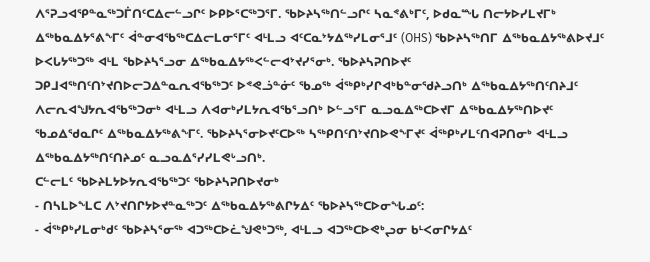ᐱᕐᕈᓗᐊᕿᓐᓇᖅᑐᒦᑎᑦᑕᐃᓕᓪᓗᒋᑦ ᐅᑭᐅᕐᑕᖅᑐᕐᒥ. ᖃᐅᔨᓴᖅᑎᓪᓗᒋᑦ ᓴᓇᕝᕕᒃᒥᑦ, ᐅᑯᓇᙵ ᑎᓕᔭᐅᓯᒪᔪᒥᒃ ᐃᖅᑲᓇᐃᔭᕐᕕᖕᒥᑦ ᐋᓐᓂᐊᖃᖅᑕᐃᓕᒪᓂᕐᒥᑦ ᐊᒻᒪᓗ ᐊᑦᑕᓇᔾᔭᐃᖅᓯᒪᓂᕐᒧᑦ (OHS) ᖃᐅᔨᓴᖅᑎᒥ ᐃᖅᑲᓇᐃᔭᖅᕕᐅᔪᒧᑦ ᐅᐸᒐᔭᖅᑐᖅ ᐊᒻᒪ ᖃᐅᔨᓴᕐᓗᓂ ᐃᖅᑲᓇᐃᔭᖅᐸᓪᓕᐊᔾᔪᓯᕐᓂᒃ. ᖃᐅᔨᓴᕈᑎᐅᔪᑦ ᑐᑭᒧᐊᖅᑎᑦᑎᔾᔪᑎᐅᓕᑐᐃᓐᓇᕆᐊᖃᖅᑐᑦ ᐅᕝᕙᓘᓐᓃᑦ ᖃᓄᖅ ᐋᖅᑭᒃᓯᒋᐊᒃᑲᓐᓂᖁᔨᓗᑎᒃ ᐃᖅᑲᓇᐃᔭᖅᑎᑦᑎᔨᒧᑦ ᐱᓕᕆᐊᖑᔭᕆᐊᖃᖅᑐᓂᒃ ᐊᒻᒪᓗ ᐱᐊᓂᒃᓯᒪᔭᕆᐊᖃᕐᓗᑎᒃ ᐅᓪᓗᕐᒥ ᓇᓗᓇᐃᖅᑕᐅᔪᒥ ᐃᖅᑲᓇᐃᔭᖅᑎᐅᔪᑦ ᖃᓄᐃᖁᓇᒋᑦ ᐃᖅᑲᓇᐃᔭᖅᕕᖕᒥᑦ. ᖃᐅᔨᓴᕐᓂᐅᔪᑦᑕᐅᖅ ᓴᖅᑭᑎᑦᑎᔾᔪᑎᐅᕙᖕᒥᔪᑦ ᐋᖅᑭᒃᓯᒪᑦᑎᐊᕈᑎᓂᒃ ᐊᒻᒪᓗ ᐃᖅᑲᓇᐃᔭᖅᑎᑦᑎᔨᓄᑦ ᓇᓗᓇᐃᕐᓯᓯᒪᕙᒡᓗᑎᒃ.
ᑕᓪᓕᒪᑦ ᖃᐅᔨᒪᔭᐅᔭᕆᐊᖃᖅᑐᑦ ᖃᐅᔨᓴᕈᑎᐅᔪᓂᒃ
- ᑎᓴᒪᐅᖕᒪᑕ ᐱᔾᔪᑎᒋᔭᐅᔪᓐᓇᖅᑐᑦ ᐃᖅᑲᓇᐃᔭᖅᕕᒋᔭᐃᑦ ᖃᐅᔨᓴᖅᑕᐅᓂᖓᓄᑦ:
- ᐋᖅᑭᒃᓯᒪᓂᒃᑯᑦ ᖃᐅᔨᓴᕐᓂᖅ ᐊᑐᖅᑕᐅᓛᖑᕙᒃᑐᖅ, ᐊᒻᒪᓗ ᐊᑐᖅᑕᐅᕙᒃᖢᓂ ᑲᒻᐸᓂᒋᔭᐃᑦ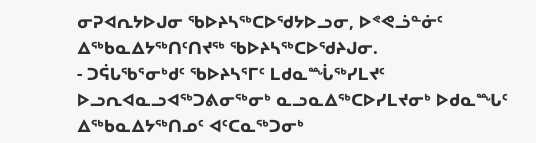ᓂᕈᐊᕆᔭᐅᒍᓂ ᖃᐅᔨᓴᖅᑕᐅᖁᔭᐅᓗᓂ, ᐅᕝᕙᓘᓐᓃᑦ ᐃᖅᑲᓇᐃᔭᖅᑎᑦᑎᔪᖅ ᖃᐅᔨᓴᖅᑕᐅᖁᔨᒍᓂ.
- ᑐᕌᒐᖃᕐᓂᒃᑯᑦ ᖃᐅᔨᓴᕐᒥᑦ ᒪᑯᓇᙶᖅᓯᒪᔪᑦ ᐅᓗᕆᐊᓇᓗᐊᖅᑐᕕᓂᖅᓂᒃ ᓇᓗᓇᐃᖅᑕᐅᓯᒪᔪᓂᒃ ᐅᑯᓇᙵᑦ ᐃᖅᑲᓇᐃᔭᖅᑎᓄᑦ ᐊᑦᑕᓇᖅᑐᓂᒃ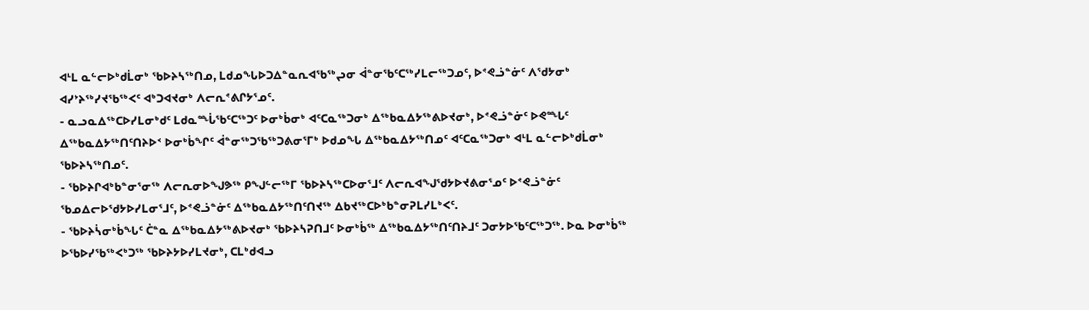ᐊᒻᒪ ᓇᓪᓕᐅᒃᑯᒫᓂᒃ ᖃᐅᔨᓴᖅᑎᓄ, ᒪᑯᓄᖓᐅᑐᐃᓐᓇᕆᐊᖃᖅᖢᓂ ᐋᓐᓂᖃᑦᑕᖅᓯᒪᓕᖅᑐᓄᑦ, ᐅᕝᕙᓘᓐᓃᑦ ᐱᖁᔭᓂᒃ ᐊᓯᔾᔨᖅᓯᔪᖃᖅᐸᑦ ᐊᒃᑐᐊᔪᓂᒃ ᐱᓕᕆᕝᕕᒋᔭᕐᓄᑦ.
- ᓇᓗᓇᐃᖅᑕᐅᓯᒪᓂᒃᑯᑦ ᒪᑯᓇᙶᖃᑦᑕᖅᑐᑦ ᐅᓂᒃᑳᓂᒃ ᐊᑦᑕᓇᖅᑐᓂᒃ ᐃᖅᑲᓇᐃᔭᖅᕕᐅᔪᓂᒃ, ᐅᕝᕙᓘᓐᓃᑦ ᐅᕙᙵᑦ ᐃᖅᑲᓇᐃᔭᖅᑎᑦᑎᔨᐅᑉ ᐅᓂᒃᑳᖏᑦ ᐋᓐᓂᖅᑐᖃᖅᑐᕕᓂᕐᒥᒃ ᐅᑯᓄᖓ ᐃᖅᑲᓇᐃᔭᖅᑎᓄᑦ ᐊᑦᑕᓇᖅᑐᓂᒃ ᐊᒻᒪ ᓇᓪᓕᐅᒃᑯᒫᓂᒃ ᖃᐅᔨᓴᖅᑎᓄᑦ.
- ᖃᐅᔨᒋᐊᒃᑲᓐᓂᕐᓂᖅ ᐱᓕᕆᓂᐅᖑᕗᖅ ᑭᖑᓪᓕᖅᒥ ᖃᐅᔨᓴᖅᑕᐅᓂᕐᒧᑦ ᐱᓕᕆᐊᖑᖁᔭᐅᔪᕕᓂᕐᓄᑦ ᐅᕝᕙᓘᓐᓃᑦ ᖃᓄᐃᓕᐅᖁᔭᐅᓯᒪᓂᕐᒧᑦ, ᐅᕝᕙᓘᓐᓃᑦ ᐃᖅᑲᓇᐃᔭᖅᑎᑦᑎᔪᖅ ᐃᑲᔪᖅᑕᐅᒃᑲᓐᓂᕈᒪᓯᒪᒃᐸᑦ.
- ᖃᐅᔨᓵᓂᒃᑳᖓᑦ ᑖᓐᓇ ᐃᖅᑲᓇᐃᔭᖅᕕᐅᔪᓂᒃ ᖃᐅᔨᓴᕈᑎᒧᑦ ᐅᓂᒃᑳᖅ ᐃᖅᑲᓇᐃᔭᖅᑎᑦᑎᔨᒧᑦ ᑐᓂᔭᐅᖃᑦᑕᖅᑐᖅ. ᐅᓇ ᐅᓂᒃᑳᖅ ᐅᖃᐅᓯᖃᖅᐸᒃᑐᖅ ᖃᐅᔨᔭᐅᓯᒪᔪᓂᒃ, ᑕᒪᒃᑯᐊᓗ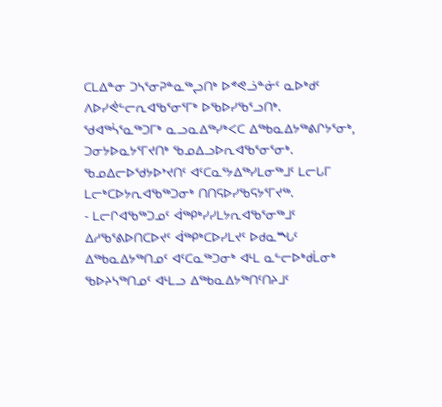ᑕᒪᐃᓐᓂ ᑐᓴᕐᓂᕈᓐᓇᖅᖢᑎᒃ ᐅᕝᕙᓘᓐᓃᑦ ᓇᐅᒃᑯᑦ ᐱᐅᓯᕚᓪᓕᕆᐊᖃᕐᓂᕐᒥᒃ ᐅᖃᐅᓯᖃᕐᓗᑎᒃ. ᖁᐊᖅᓵᕐᓇᖅᑐᒥᒃ ᓇᓗᓇᐃᖅᓯᒃᐸᑕ ᐃᖅᑲᓇᐃᔭᖅᕕᒋᔭᕐᓂᒃ, ᑐᓂᔭᐅᓇᔭᕐᒥᔪᑎᒃ ᖃᓄᐃᓗᐅᕆᐊᖃᕐᓂᕐᓂᒃ. ᖃᓄᐃᓕᐅᖁᔭᐅᔾᔪᑎᑦ ᐊᑦᑕᓇᕐᔭᐃᖅᓯᒪᓂᖅᒧᑦ ᒪᓕᒐᒥ ᒪᓕᒃᑕᐅᔭᕆᐊᖃᖅᑐᓂᒃ ᑎᑎᕋᐅᓯᖃᕋᔭᕐᒥᔪᖅ.
- ᒪᓕᒋᐊᖃᖅᑐᓄᑦ ᐋᖅᑭᒃᓯᓯᒪᔭᕆᐊᖃᕐᓂᖅᒧᑦ ᐃᓱᖃᕐᕕᐅᑎᑕᐅᔪᑦ ᐋᖅᑭᒃᑕᐅᓯᒪᔪᑦ ᐅᑯᓇᙵᑦ ᐃᖅᑲᓇᐃᔭᖅᑎᓄᑦ ᐊᑦᑕᓇᖅᑐᓂᒃ ᐊᒻᒪ ᓇᓪᓕᐅᒃᑯᒫᓂᒃ ᖃᐅᔨᓴᖅᑎᓄᑦ ᐊᒻᒪᓗ ᐃᖅᑲᓇᐃᔭᖅᑎᑦᑎᔨᒧᑦ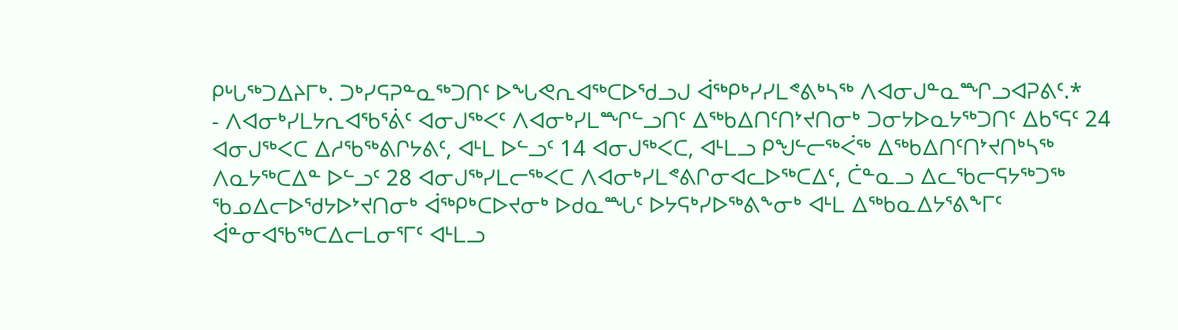ᑭᒡᒐᖅᑐᐃᔨᒥᒃ. ᑐᒃᓯᕋᕈᓐᓇᖅᑐᑎᑦ ᐅᖓᕙᕆᐊᖅᑕᐅᖁᓗᒍ ᐋᖅᑭᒃᓯᓯᒪᕝᕕᒃᓴᖅ ᐱᐊᓂᒍᓐᓇᙱᓗᐊᕈᕕᑦ.*
- ᐱᐊᓂᒃᓯᒪᔭᕆᐊᖃᕐᕖᑦ ᐊᓂᒍᖅᐸᑦ ᐱᐊᓂᒃᓯᒪᙱᓪᓗᑎᑦ ᐃᖅᑲᐃᑎᑦᑎᔾᔪᑎᓂᒃ ᑐᓂᔭᐅᓇᔭᖅᑐᑎᑦ ᐃᑲᕐᕋᑦ 24 ᐊᓂᒍᖅᐸᑕ ᐃᓱᖃᖅᕕᒋᔭᕕᑦ, ᐊᒻᒪ ᐅᓪᓗᑦ 14 ᐊᓂᒍᖅᐸᑕ, ᐊᒻᒪᓗ ᑭᖑᓪᓕᖅᐹᖅ ᐃᖅᑲᐃᑎᑦᑎᔾᔪᑎᒃᓴᖅ ᐱᓇᔭᖅᑕᐃᓐ ᐅᓪᓗᑦ 28 ᐊᓂᒍᖅᓯᒪᓕᖅᐸᑕ ᐱᐊᓂᒃᓯᒪᕝᕕᒋᓂᐊᓚᐅᖅᑕᐃᑦ, ᑖᓐᓇᓗ ᐃᓚᖃᓕᕋᔭᖅᑐᖅ ᖃᓄᐃᓕᐅᖁᔭᐅᔾᔪᑎᓂᒃ ᐋᖅᑭᒃᑕᐅᔪᓂᒃ ᐅᑯᓇᙵᑦ ᐅᔭᕋᒃᓯᐅᖅᕕᖕᓂᒃ ᐊᒻᒪ ᐃᖅᑲᓇᐃᔭᕐᕕᖕᒥᑦ ᐋᓐᓂᐊᖃᖅᑕᐃᓕᒪᓂᕐᒥᑦ ᐊᒻᒪᓗ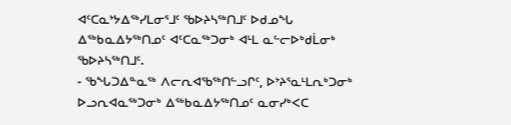ᐊᑦᑕᓇᔾᔭᐃᖅᓯᒪᓂᕐᒧᑦ ᖃᐅᔨᓴᖅᑎᒧᑦ ᐅᑯᓄᖓ ᐃᖅᑲᓇᐃᔭᖅᑎᓄᑦ ᐊᑦᑕᓇᖅᑐᓂᒃ ᐊᒻᒪ ᓇᓪᓕᐅᒃᑯᒫᓂᒃ ᖃᐅᔨᓴᖅᑎᒧᑦ.
- ᖃᖓᑐᐃᓐᓇᖅ ᐱᓕᕆᐊᖃᖅᑎᓪᓗᒋᑦ, ᐅᔾᔨᕐᓇᒻᒪᕆᒃᑐᓂᒃ ᐅᓗᕆᐊᓇᖅᑐᓂᒃ ᐃᖅᑲᓇᐃᔭᖅᑎᓄᑦ ᓇᓂᓯᒃᐸᑕ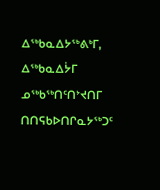ᐃᖅᑲᓇᐃᔭᖅᕕᒃᒥ, ᐃᖅᑲᓇᐃᔮᒥ ᓄᖅᑲᖅᑎᑦᑎᔾᔪᑎᒥ ᑎᑎᕋᑲᐅᑎᒋᓇᔭᖅᑐᑦ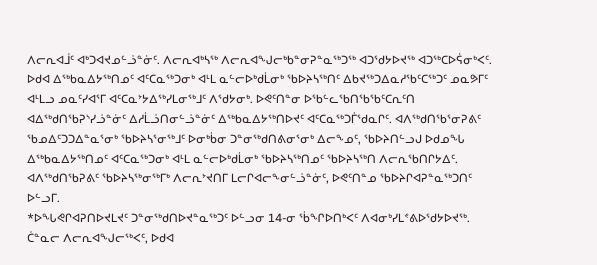ᐱᓕᕆᐊᒨᑦ ᐊᒃᑐᐊᔪᓄᓪᓘᓐᓃᑦ. ᐱᓕᕆᐊᒃᓴᖅ ᐱᓕᕆᐊᖑᓕᒃᑲᓐᓂᕈᓐᓇᖅᑐᖅ ᐊᑐᖁᔭᐅᔪᖅ ᐊᑐᖅᑕᐅᕌᓂᒃᐸᑦ.
ᐅᑯᐊ ᐃᖅᑲᓇᐃᔭᖅᑎᓄᑦ ᐊᑦᑕᓇᖅᑐᓂᒃ ᐊᒻᒪ ᓇᓪᓕᐅᒃᑯᒫᓂᒃ ᖃᐅᔨᓴᖅᑎᑦ ᐃᑲᔪᖅᑐᐃᓇᓱᖃᑦᑕᖅᑐᑦ ᓄᓇᕗᒥᑦ ᐊᒻᒪᓗ ᓄᓇᑦᓯᐊᕐᒥ ᐊᑦᑕᓇᔾᔭᐃᖅᓯᒪᓂᖅᒧᑦ ᐱᖁᔭᓂᒃ. ᐅᕙᑦᑎᓐᓂ ᐅᖃᓪᓚᖃᑎᖃᖃᑦᑕᕆᑦᑎ ᐊᐃᖅᑯᑎᖃᕈᔅᓯᓘᓐᓃᑦ ᐃᓱᒫᓘᑎᓂᓪᓘᓐᓃᑦ ᐃᖅᑲᓇᐃᔭᖅᑎᐅᔪᑦ ᐊᑦᑕᓇᖅᑐᒦᖁᓇᒋᑦ. ᐊᐱᖅᑯᑎᖃᕐᓂᕈᕕᑦ ᖃᓄᐃᑦᑐᑐᐃᓐᓇᕐᓂᒃ ᖃᐅᔨᓴᕐᓂᖅᒧᑦ ᐅᓂᒃᑳᓂ ᑐᓐᓂᖅᑯᑎᕕᓂᕐᓂᒃ ᐃᓕᖕᓄᑦ, ᖃᐅᔨᑎᓪᓗᒍ ᐅᑯᓄᖓ ᐃᖅᑲᓇᐃᔭᖅᑎᓄᑦ ᐊᑦᑕᓇᖅᑐᓂᒃ ᐊᒻᒪ ᓇᓪᓕᐅᒃᑯᒫᓂᒃ ᖃᐅᔨᓴᖅᑎᓄᑦ ᖃᐅᔨᓴᖅᑎ ᐱᓕᕆᖃᑎᒋᔭᐃᑦ. ᐊᐱᖅᑯᑎᖃᕈᕕᑦ ᖃᐅᔨᓴᖅᓂᖅᒥᒃ ᐱᓕᕆᔾᔪᑎᒥ ᒪᓕᒋᐊᓕᖕᓂᓪᓘᓐᓃᑦ, ᐅᕙᑦᑎᓐᓄ ᖃᐅᔨᒋᐊᕈᓐᓇᖅᑐᑎᑦ ᐅᓪᓗᒥ.
*ᐅᖓᕙᒋᐊᕈᑎᐅᔪᒪᔪᑦ ᑐᓐᓂᖅᑯᑎᐅᔪᓐᓇᖅᑐᑦ ᐅᓪᓗᓂ 14-ᓂ ᖄᖏᐅᑎᒃᐸᑦ ᐱᐊᓂᒃᓯᒪᕝᕕᐅᖁᔭᐅᔪᖅ. ᑖᓐᓇᓕ ᐱᓕᕆᐊᖑᓕᖅᐸᑦ, ᐅᑯᐊ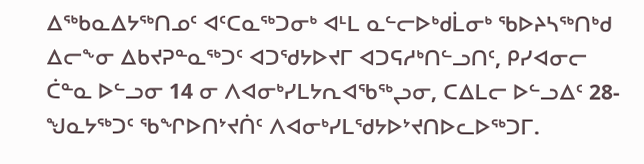ᐃᖅᑲᓇᐃᔭᖅᑎᓄᑦ ᐊᑦᑕᓇᖅᑐᓂᒃ ᐊᒻᒪ ᓇᓪᓕᐅᒃᑯᒫᓂᒃ ᖃᐅᔨᓴᖅᑎᒃᑯ ᐃᓕᖕᓂ ᐃᑲᔪᕈᓐᓇᖅᑐᑦ ᐊᑐᖁᔭᐅᔪᒥ ᐊᑐᕋᓱᒃᑎᓪᓗᑎᑦ, ᑭᓯᐊᓂᓕ ᑖᓐᓇ ᐅᓪᓗᓂ 14 ᓂ ᐱᐊᓂᒃᓯᒪᔭᕆᐊᖃᖅᖢᓂ, ᑕᐃᒪᓕ ᐅᓪᓗᐃᑦ 28-ᖑᓇᔭᖅᑐᑦ ᖃᖏᐅᑎᔾᔪᑏᑦ ᐱᐊᓂᒃᓯᒪᖁᔭᐅᔾᔪᑎᐅᓚᐅᖅᑐᒥ.